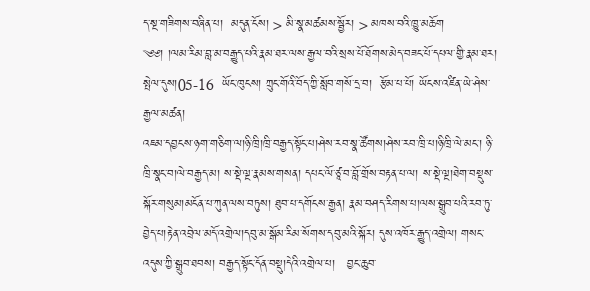ད་སྔ་གཟིགས་བཞིན་པ།  མདུན་ངོས། > མི་སྣ་མཚམས་སྦྱོར། > མཁས་བའི་ཁྱུ་མཆོག
༄༅། །ལམ་རིམ་བླ་མ་བརྒྱུད་པའི་རྣམ་ཐར་ལས་རྒྱལ་བའི་སྲས་པོ་ཐོགས་མེད་བཟང་པོ་དཔལ་གྱི་རྣམ་ཐར།
སྤེལ་དུས།05-16  ཡོང་ཁུངས། ཀྲུང་གོའི་བོད་ཀྱི་སློབ་གསོ་དྲ་བ།  རྩོམ་པ་པོ། ཡོངས་འཛིན་ཡེ་ཤེས་རྒྱལ་མཚན།
འཇམ་དབྱངས་ཉག་གཅིག་ལ།ཉི་ཁྲི།ཁྲི་བརྒྱད་སྟོང་པ།ཤེས་རབ་སྣ་ཚོགས།ཤེས་རབ་ཁྲི་པ།ཉི་ཁྲི་ལེ་མང་། ཉི་ཁྲི་སྣང་བ།ལེ་བརྒྱད་མ། ས་སྡེ་ལྔ་རྣམས་གསན། དཔང་ལོ་ཙཱ་བ་བློ་གྲོས་བརྟན་པ་ལ། ས་སྡེ་ལྔ།ཐེག་བསྡུས་སྐོར་གསུམ།མངོན་པ་ཀུན་ལས་བཏུས། ཐུབ་པ་དགོངས་རྒྱན། རྣམ་བཤད་རིགས་པ།ལས་སྒྲུབ་པའི་རབ་ཏུ་བྱེད་པ།རྟེན་འབྲེལ་མདོ་འགྲེལ།དབུ་མ་སྒོམ་རིམ་སོགས་དབུ་མའི་སྐོར། དུས་འཁོར་རྒྱུད་འགྲེལ། གསང་འདུས་ཀྱི་སྒྲུབ་ཐབས། བརྒྱད་སྟོང་དོན་བསྡུ།དེའི་འགྲེལ་པ།   བྱང་ཆུབ་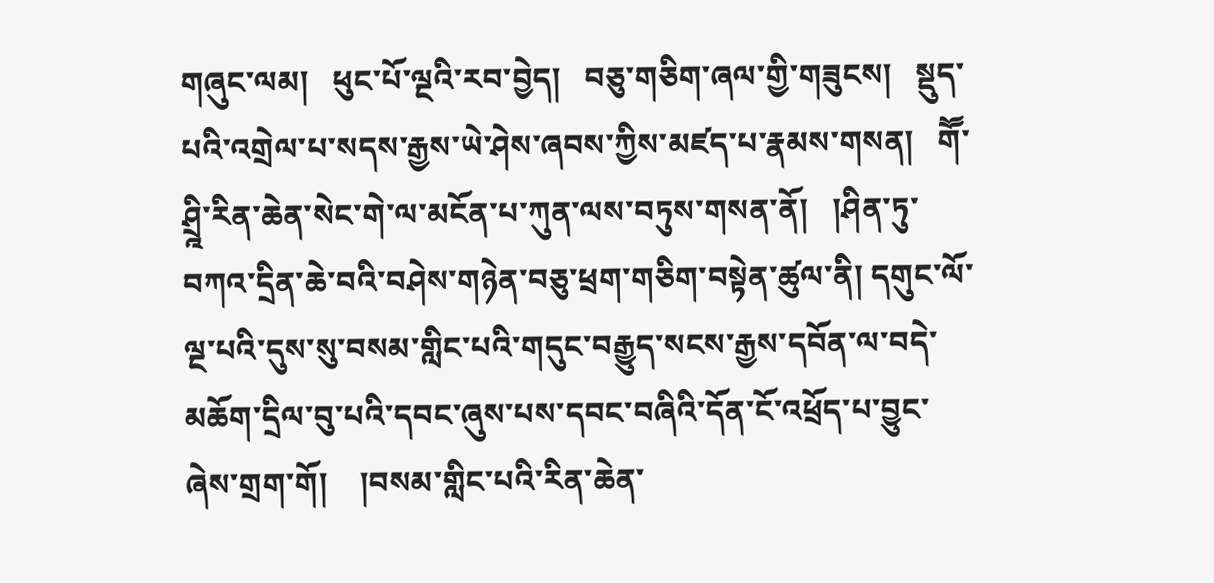གཞུང་ལམ།   ཕུང་པོ་ལྔའི་རབ་བྱེད།   བཅུ་གཅིག་ཞལ་གྱི་གཟུངས།   སྡུད་པའི་འགྲེལ་པ་སདས་རྒྱས་ཡེ་ཤེས་ཞབས་ཀྱིས་མཛད་པ་རྣམས་གསན།   གཽ་ཤྲྰི་རིན་ཆེན་སེང་གེ་ལ་མངོན་པ་ཀུན་ལས་བཏུས་གསན་ནོ།   །ཤིན་ཏུ་བཀའ་དྲིན་ཆེ་བའི་བཤེས་གཉེན་བཅུ་ཕྲག་གཅིག་བསྟེན་ཚུལ་ནི། དགུང་ལོ་ལྔ་པའི་དུས་སུ་བསམ་གླིང་པའི་གདུང་བརྒྱུད་སངས་རྒྱས་དབོན་ལ་བདེ་མཆོག་དྲིལ་བུ་པའི་དབང་ཞུས་པས་དབང་བཞིའི་དོན་ངོ་འཕྲོད་པ་བྱུང་ཞེས་གྲག་གོ།    །བསམ་གླིང་པའི་རིན་ཆེན་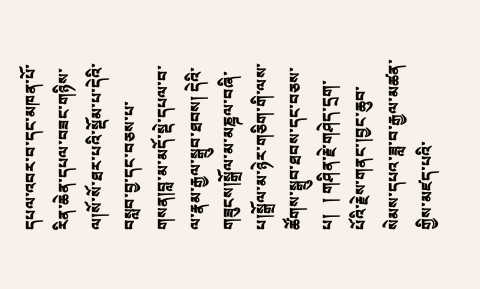དཔལ་འབར་བ་དང་མཁན་པོ་རིན་ཆེན་དཔལ་བཟང་གཉིས་ལ།སོ་སོ་ཐར་པའི་སྡོམ་པ་དེའི་བསླབ་བྱ་དང་བཅས་པ་གསན།བླ་མ་མདོ་སྡེ་དཔལ་བ་ལ་རྣམ་རྒྱལ་སྒྲུབ་ཐབས། དེའི་གཟུངས།སྒྲོལ་མ་མཎྜལ་བཞི་པ།སྒྲོལ་མ་ཉེར་གཅིག་གི་ལས་ཚོགས་སྒྲུབ་ཐབས་དང་བཅས་པ།   ། གཤིན་རྗེ་གཤེད་དྲག་པོའི་རྗེས་གནང་།བྱང་ཆུབ་སེམས་དཔའ་ཟླ་བ་རྒྱལ་མཚན་གྱིས་མཛད་པའི་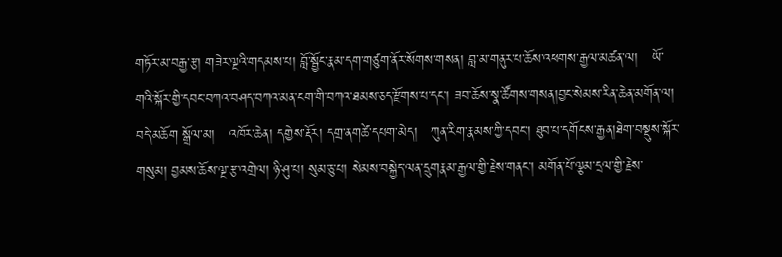གཏོར་མ་བརྒྱ་རྩ། གཟེར་ལྔའི་གདམས་པ། བློ་སྦྱོང་རྣམ་དག་གཙུག་ནོར་སོགས་གསན། བླ་མ་གནུར་པ་ཆོས་འཕགས་རྒྱལ་མཚན་ལ།   ཡོ་གའི་སྐོར་གྱི་དབང་བཀའ་བཤད་བཀའ་མན་ངག་གི་བཀའ་ཐམས་ཅད་རྫོགས་པ་དང་། ཟབ་ཆོས་སྣ་ཚོགས་གསན།བྱང་སེམས་རིན་ཆེན་མགོན་ལ།   བདེ་མཆོག སྒྲོལ་མ།   འཁོར་ཆེན། དགྱེས་རྡོར། དགྲ་ནགཚེ་དཔག་མེད།   ཀུན་རིག་རྣམས་ཀྱི་དབང་། ཐུབ་པ་དགོངས་རྒྱན།ཐེག་བསྡུས་སྐོར་གསུམ། བྱམས་ཆོས་ལྔ་རྩ་འགྲེལ། ཉི་ཤུ་པ། སུམ་ཅུ་པ། སེམས་བསྐྱེད་ལན་དྲུགརྣམ་རྒྱལ་གྱི་རྗེས་གནང་། མགོན་པོ་ལྕམ་དྲལ་གྱི་རྗེས་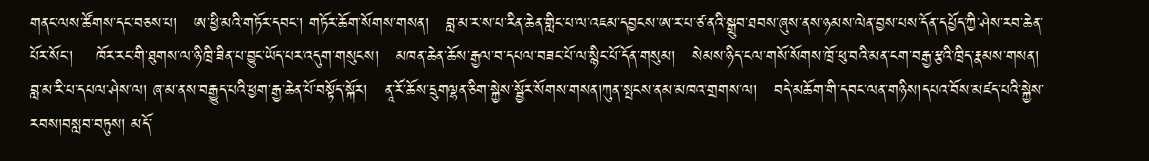གནང་ལས་ཚོགས་དང་བཅས་པ།   ཨ་ཕྱི་མའི་གཏོར་དབང་། གཏོར་ཆོག་སོགས་གསན།   བླ་མ་ར་ས་པ་རིན་ཆེན་གླིང་པ་ལ་འཇམ་དབྱངས་ཨ་ར་པ་ཙ་ནའི་སྒྲུབ་ཐབས་ཞུས་ནས་ཉམས་ལེན་བྱས་པས་དོན་དཔྱོད་ཀྱི་ཤེས་རབ་ཆེན་པོར་སོང་།    ཁོར་རང་གི་ཐུགས་ལ་ཉི་ཁྲི་ཟིན་པ་བྱུང་ཡོད་པར་འདུག་གསུངས།   མཁན་ཆེན་ཆོས་རྒྱལ་བ་དཔལ་བཟང་པོ་ལ་སྙིང་པོ་དོན་གསུམ།   སེམས་ཉིད་ངལ་གསོ་སོགས་ཁྲོ་ཕུ་བའི་མན་ངག་བརྒྱ་རྩའི་ཁྲིད་རྣམས་གསན།   བླ་མ་རི་པ་དཔལ་ཤེས་ལ། ཞ་མ་ནས་བརྒྱུད་པའི་ཕྱག་རྒྱ་ཆེན་པོ་བསྟོད་སྐོར།   ནཱ་རོ་ཆོས་དྲུགལྷན་ཅིག་སྐྱེས་སྦྱོར་སོགས་གསན།ཀུན་སྤངས་ནམ་མཁའ་གྲགས་ལ།   བདེ་མཆོག་གི་དབང་ལན་གཉིས།དཔའ་བོས་མཛད་པའི་སྐྱེས་རབས།བསླབ་བཏུས། མདོ་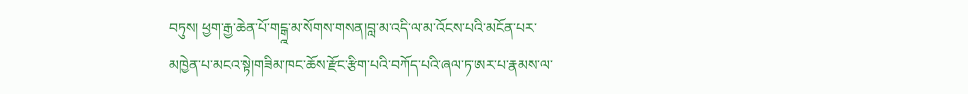བཏུས། ཕྱག་རྒྱ་ཆེན་པོ་གངྒྰ་མ་སོགས་གསན།བླ་མ་འདི་ལ་མ་འོངས་པའི་མངོན་པར་མཁྱེན་པ་མངའ་སྟེ།གཟིམ་ཁང་ཆོས་རྫོང་རྩིག་པའི་བཀོད་པའི་ཞལ་ཏ་ཨར་པ་རྣམས་ལ་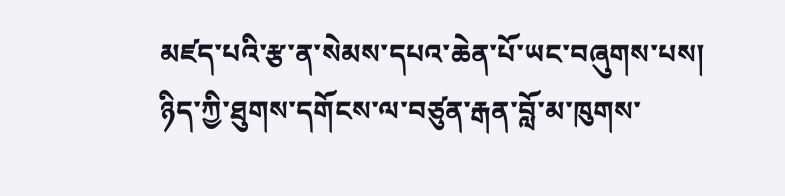མཛད་པའི་རྩ་ན་སེམས་དཔའ་ཆེན་པོ་ཡང་བཞུགས་པས།   ཉིད་ཀྱི་ཐུགས་དགོངས་ལ་བཙུན་རྒན་བློ་མ་ཁུགས་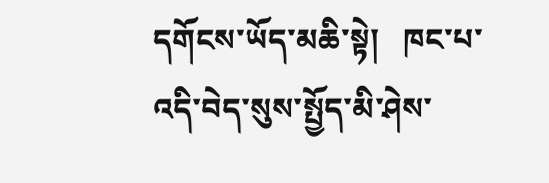དགོངས་ཡོད་མཆི་སྟེ།   ཁང་པ་འདི་བེད་སུས་སྤྱོད་མི་ཤེས་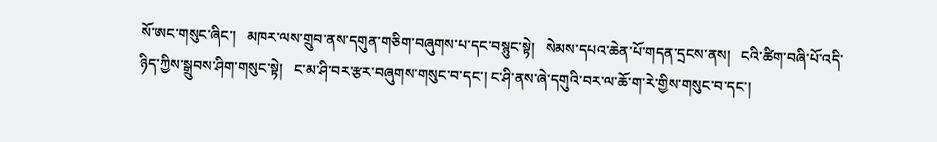སོ་ཨང་གསུང་ཞིང་།   མཁར་ལས་གྲུབ་ནས་དགུན་གཅིག་བཞུགས་པ་དང་བསྙུང་སྟེ།   སེམས་དཔའ་ཆེན་པོ་གདན་དྲངས་ནས།   ངའི་ཚིག་བཞི་པོ་འདི་ཉིད་ཀྱིས་སྒྲུབས་ཤིག་གསུང་སྟེ།   ང་མ་ཤི་བར་རྩར་བཞུགས་གསུང་བ་དང་། ང་ཤི་ནས་ཞེ་དགུའི་བར་ལ་ཆོ་ག་རེ་གྱིས་གསུང་བ་དང་།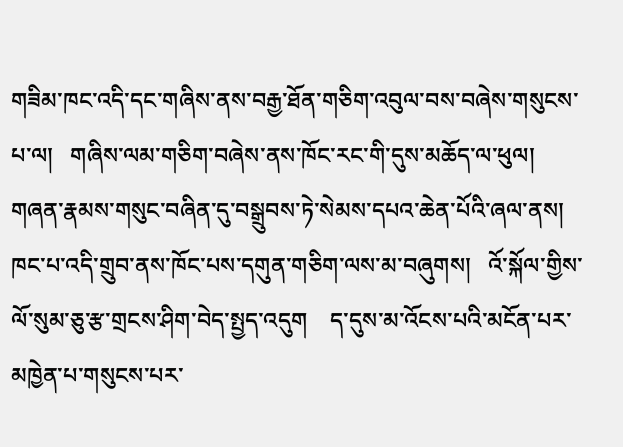གཟིམ་ཁང་འདི་དང་གཞིས་ནས་བརྒྱ་ཐོན་གཅིག་འབུལ་བས་བཞེས་གསུངས་པ་ལ།   གཞིས་ལམ་གཅིག་བཞེས་ནས་ཁོང་རང་གི་དུས་མཆོད་ལ་ཕུལ།   གཞན་རྣམས་གསུང་བཞིན་དུ་བསྒྲུབས་ཏེ་སེམས་དཔའ་ཆེན་པོའི་ཞལ་ནས།   ཁང་པ་འདི་གྲུབ་ནས་ཁོང་པས་དགུན་གཅིག་ལས་མ་བཞུགས།   འོ་སྐོལ་གྱིས་ལོ་སུམ་ཅུ་རྩ་གྲངས་ཤིག་བེད་སྤྱད་འདུག    ད་དུས་མ་འོངས་པའི་མངོན་པར་མཁྱེན་པ་གསུངས་པར་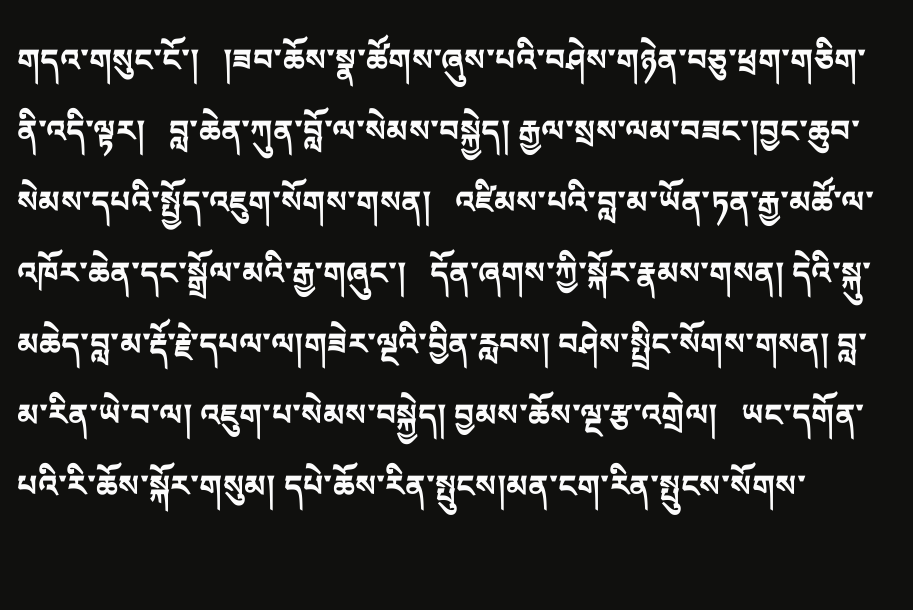གདའ་གསུང་ངོ་།   །ཟབ་ཆོས་སྣ་ཚོགས་ཞུས་པའི་བཤེས་གཉེན་བཅུ་ཕྲག་གཅིག་ནི་འདི་ལྟར།   བླ་ཆེན་ཀུན་བློ་ལ་སེམས་བསྐྱེད། རྒྱལ་སྲས་ལམ་བཟང་།བྱང་ཆུབ་སེམས་དཔའི་སྤྱོད་འཇུག་སོགས་གསན།   འཛིམས་པའི་བླ་མ་ཡོན་ཏན་རྒྱ་མཚོ་ལ་འཁོར་ཆེན་དང་སྒྲོལ་མའི་རྒྱ་གཞུང་།   དོན་ཞགས་ཀྱི་སྐོར་རྣམས་གསན། དེའི་སྐུ་མཆེད་བླ་མ་རྡོ་རྗེ་དཔལ་ལ།གཟེར་ལྔའི་བྱིན་རླབས། བཤེས་སྤྲིང་སོགས་གསན། བླ་མ་རིན་ཡེ་བ་ལ། འཇུག་པ་སེམས་བསྐྱེད། བྱམས་ཆོས་ལྔ་རྩ་འགྲེལ།   ཡང་དགོན་པའི་རི་ཆོས་སྐོར་གསུམ། དཔེ་ཆོས་རིན་སྤུངས།མན་ངག་རིན་སྤུངས་སོགས་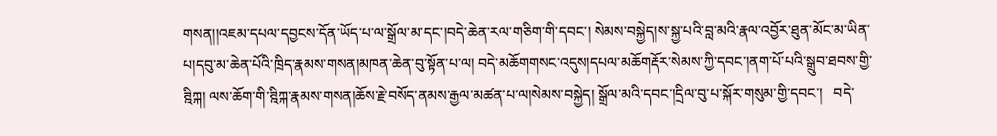གསན།།འཇམ་དཔལ་དབྱངས་དོན་ཡོད་པ་ལ་སྒྲོལ་མ་དང་།བདེ་ཆེན་རལ་གཅིག་གི་དབང་། སེམས་བསྐྱེད།ས་སྐྱ་པའི་བླ་མའི་རྣལ་འབྱོར་ཐུན་མོང་མ་ཡིན་པ།དབུ་མ་ཆེན་པོའི་ཁྲིད་རྣམས་གསན།མཁན་ཆེན་བུ་སྟོན་པ་ལ། བདེ་མཆོགགསང་འདུས།དཔལ་མཆོགརྡོར་སེམས་ཀྱི་དབང་།ནག་པོ་པའི་སྒྲུབ་ཐབས་གྱི་ཊྰིཀྐ། ལས་ཆོག་གི་ཊྰིཀྐ་རྣམས་གསན།ཆོས་རྗེ་བསོད་ནམས་རྒྱལ་མཚན་པ་ལ།སེམས་བསྐྱེད། སྒྲོལ་མའི་དབང་།དྲིལ་བུ་པ་སྐོར་གསུམ་གྱི་དབང་།   བདེ་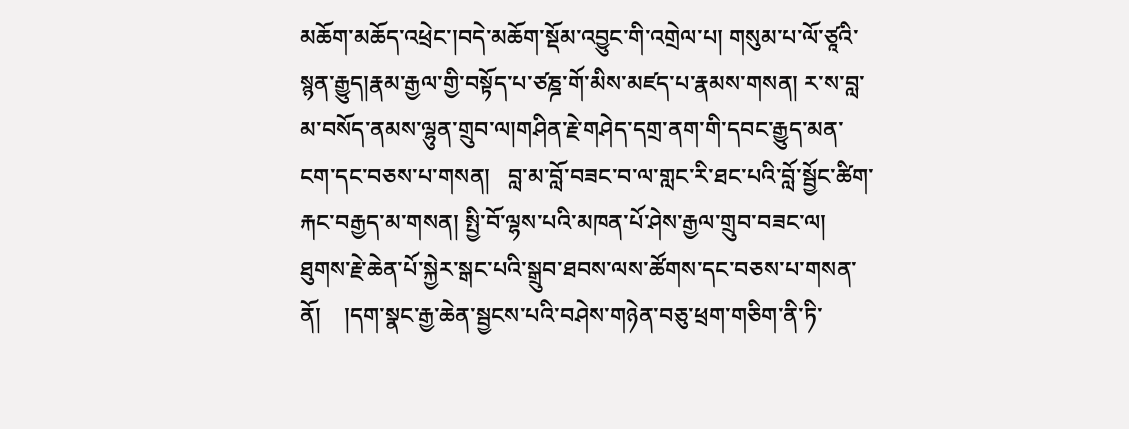མཆོག་མཆོད་འཕྲེང་།བདེ་མཆོག་སྡོམ་འབྱུང་གི་འགྲེལ་པ། གསུམ་པ་ལོ་ཙཱའི་སྙན་རྒྱུད།རྣམ་རྒྱལ་གྱི་བསྟོད་པ་ཙཎྜ་གོ་མིས་མཛད་པ་རྣམས་གསན། ར་ས་བླ་མ་བསོད་ནམས་ལྷུན་གྲུབ་ལ།གཤིན་རྗེ་གཤེད་དགྲ་ནག་གི་དབང་རྒྱུད་མན་ངག་དང་བཅས་པ་གསན།   བླ་མ་བློ་བཟང་བ་ལ་གླང་རི་ཐང་པའི་བློ་སྦྱོང་ཚིག་རྐང་བརྒྱད་མ་གསན། སྤྱི་བོ་ལྷས་པའི་མཁན་པོ་ཤེས་རྒྱལ་གྲུབ་བཟང་ལ།    ཐུགས་རྗེ་ཆེན་པོ་སྐྱེར་སྒང་པའི་སྒྲུབ་ཐབས་ལས་ཚོགས་དང་བཅས་པ་གསན་ནོ།    །དག་སྣང་རྒྱ་ཆེན་སྦྱངས་པའི་བཤེས་གཉེན་བཅུ་ཕྲག་གཅིག་ནི་ཏི་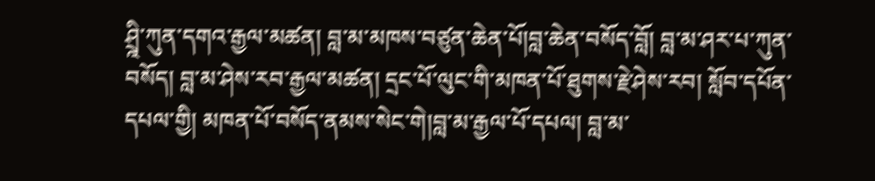ཤྲྰི་ཀུན་དགའ་རྒྱལ་མཚན། བླ་མ་མཁས་བཙུན་ཆེན་པོ།བླ་ཆེན་བསོད་བློ། བླ་མ་ཤར་པ་ཀུན་བསོད། བླ་མ་ཤེས་རབ་རྒྱལ་མཚན། དྲང་པོ་ལུང་གི་མཁན་པོ་ཐུགས་རྗེ་ཤེས་རབ། སློབ་དཔོན་དཔལ་གྱི། མཁན་པོ་བསོད་ནམས་སེང་གེ།བླ་མ་རྒྱལ་པོ་དཔལ། བླ་མ་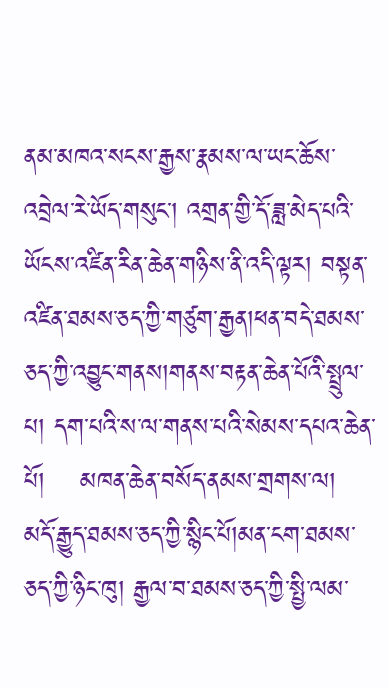ནམ་མཁའ་སངས་རྒྱས་རྣམས་ལ་ཡང་ཆོས་འབྲེལ་རེ་ཡོད་གསུང་། འགྲན་གྱི་དོ་ཟླ་མེད་པའི་ཡོངས་འཛིན་རིན་ཆེན་གཉིས་ནི་འདི་ལྟར། བསྟན་འཛིན་ཐམས་ཅད་ཀྱི་གཙུག་རྒྱན།ཕན་བདེ་ཐམས་ཅད་ཀྱི་འབྱུང་གནས།གནས་བརྟན་ཆེན་པོའི་སྤྲུལ་པ། དག་པའི་ས་ལ་གནས་པའི་སེམས་དཔའ་ཆེན་པོ།    མཁན་ཆེན་བསོད་ནམས་གྲགས་ལ།   མདོ་རྒྱུད་ཐམས་ཅད་ཀྱི་སྙིང་པོ།མན་ངག་ཐམས་ཅད་ཀྱི་ཉིང་ཁུ། རྒྱལ་བ་ཐམས་ཅད་ཀྱི་སྤྱི་ལམ་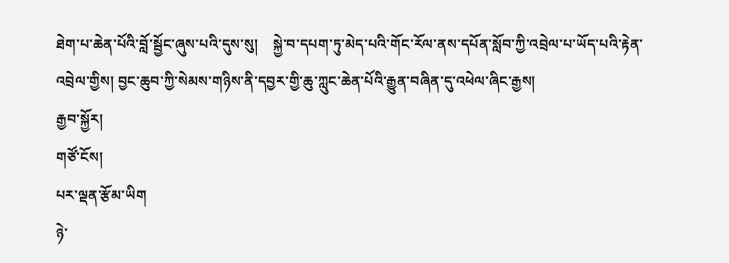ཐེག་པ་ཆེན་པོའི་བློ་སྦྱོང་ཞུས་པའི་དུས་སུ།    སྐྱེ་བ་དཔག་ཏུ་མེད་པའི་གོང་རོལ་ནས་དཔོན་སློབ་ཀྱི་འབྲེལ་པ་ཡོད་པའི་རྟེན་འབྲེལ་གྱིས། བྱང་ཆུབ་ཀྱི་སེམས་གཉིས་ནི་དབྱར་གྱི་ཆུ་ཀླུང་ཆེན་པོའི་རྒྱུན་བཞིན་དུ་འཕེལ་ཞིང་རྒྱས།
རྒྱབ་སྐྱོར།
གཙོ་ངོས།
པར་ལྡན་རྩོམ་ཡིག
ཉེ་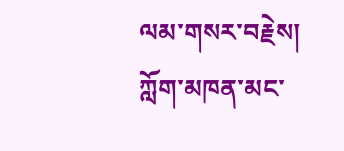ལམ་གསར་བརྗེས།
ཀློག་མཁན་མང་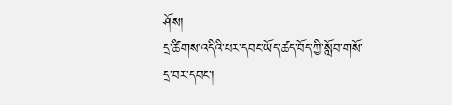ཤོས།
དྲ་ཚིགས་འདིའི་པར་དབང་ཡོད་ཚད་བོད་ཀྱི་སློབ་གསོ་དྲ་བར་དབང་།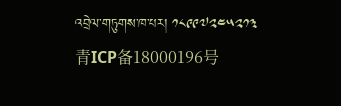འབྲེལ་གཏུགས་ཁ་པར། ༡༨༩༩༧༢༤༥༢༡༣青ICP备18000196号